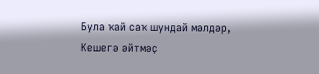Була ҡай саҡ шундай мәлдәр,
Кешегә әйтмәҫ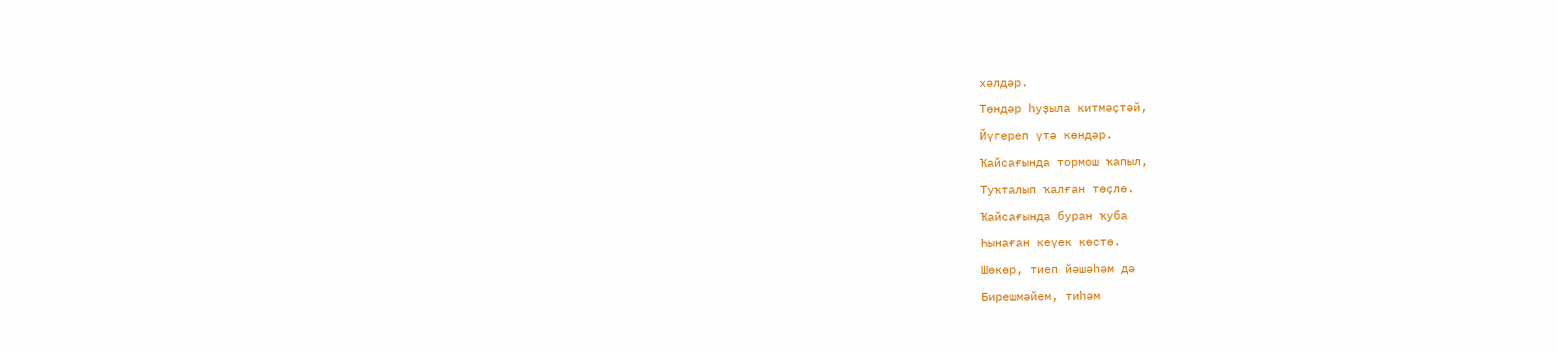хәлдәр.
Төндәр һуҙыла китмәҫтәй,
Йүгереп үтә көндәр.
Ҡайсағында тормош ҡапыл,
Туҡталып ҡалған төҫлө.
Ҡайсағында буран ҡуба
Һынаған кеүек көстө.
Шөкөр, тиеп йәшәһәм дә
Бирешмәйем, тиһәм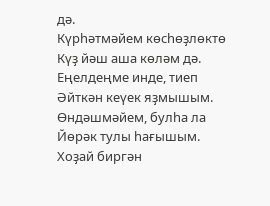дә.
Күрһәтмәйем көсһөҙлөктө
Күҙ йәш аша көләм дә.
Еңелдеңме инде, тиеп
Әйткән кеүек яҙмышым.
Өндәшмәйем, булһа ла
Йөрәк тулы һағышым.
Хоҙай биргән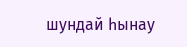шундай һынау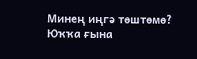Минең иңгә төштөмө?
Юҡҡа ғына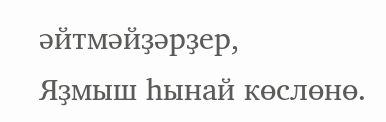әйтмәйҙәрҙер,
Яҙмыш һынай көслөнө.